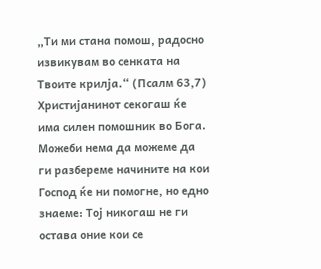„Ти ми стана помош, радосно извикувам во сенката на Твоите крилја.“ (Псалм 63,7)
Христијанинот секогаш ќе има силен помошник во Бога. Можеби нема да можеме да ги разбереме начините на кои Господ ќе ни помогне, но едно знаеме: Тој никогаш не ги остава оние кои се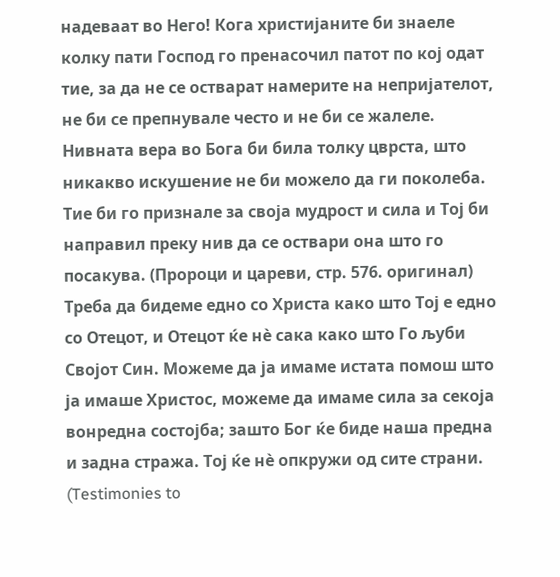надеваат во Него! Кога христијаните би знаеле колку пати Господ го пренасочил патот по кој одат тие, за да не се остварат намерите на непријателот, не би се препнувале често и не би се жалеле. Нивната вера во Бога би била толку цврста, што никакво искушение не би можело да ги поколеба. Тие би го признале за своја мудрост и сила и Тој би направил преку нив да се оствари она што го посакува. (Пророци и цареви, стр. 576. оригинал)
Треба да бидеме едно со Христа како што Тој е едно со Отецот, и Отецот ќе нѐ сака како што Го љуби Својот Син. Можеме да ја имаме истата помош што ја имаше Христос, можеме да имаме сила за секоја вонредна состојба; зашто Бог ќе биде наша предна и задна стража. Тој ќе нѐ опкружи од сите страни. (Testimonies to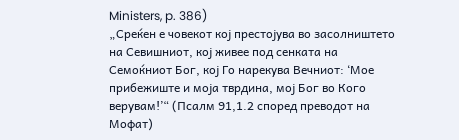Ministers, p. 386)
„Среќен е човекот кој престојува во засолништето на Севишниот, кој живее под сенката на Семоќниот Бог, кој Го нарекува Вечниот: ‘Мое прибежиште и моја тврдина, мој Бог во Кого верувам!’“ (Псалм 91,1.2 според преводот на Мофат)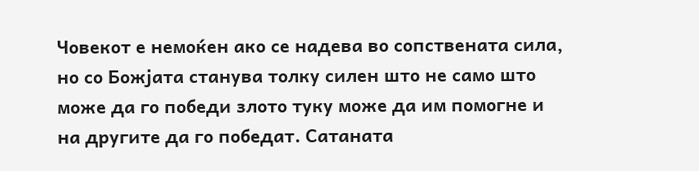Човекот е немоќен ако се надева во сопствената сила, но со Божјата станува толку силен што не само што може да го победи злото туку може да им помогне и на другите да го победат. Сатаната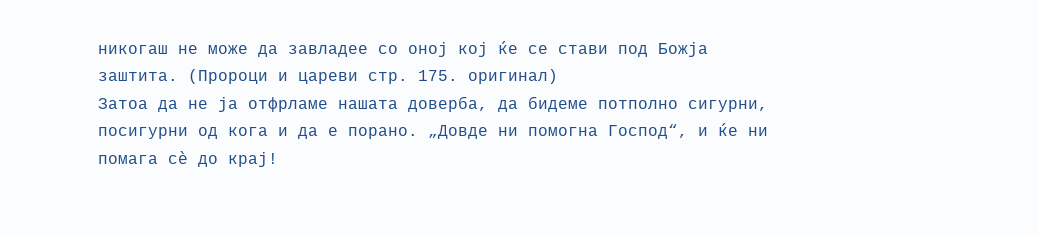никогаш не може да завладее со оној кој ќе се стави под Божја заштита. (Пророци и цареви стр. 175. оригинал)
Затоа да не ја отфрламе нашата доверба, да бидеме потполно сигурни, посигурни од кога и да е порано. „Довде ни помогна Господ“, и ќе ни помага сѐ до крај!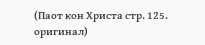(Паот кон Христа стр. 125. оригинал)